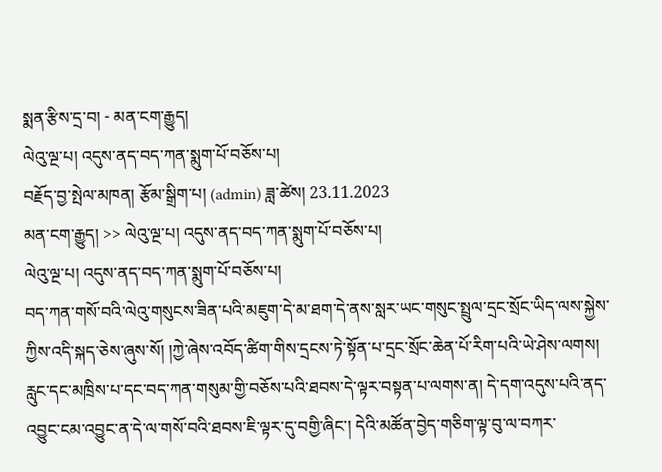སྨན་རྩིས་དྲ་བ། - མན་ངག་རྒྱུད།
ལེའུ་ལྔ་པ། འདུས་ནད་བད་ཀན་སྨུག་པོ་བཅོས་པ།
བརྗོད་བྱ་སྤེལ་མཁན། རྩོམ་སྒྲིག་པ། (admin) ཟླ་ཚེས། 23.11.2023
མན་ངག་རྒྱུད། >> ལེའུ་ལྔ་པ། འདུས་ནད་བད་ཀན་སྨུག་པོ་བཅོས་པ།
ལེའུ་ལྔ་པ། འདུས་ནད་བད་ཀན་སྨུག་པོ་བཅོས་པ།
བད་ཀན་གསོ་བའི་ལེའུ་གསུངས་ཟིན་པའི་མཇུག་དེ་མ་ཐག་དེ་ནས་སླར་ཡང་གསུང་སྤྲུལ་དྲང་སྲོང་ཡིད་ལས་སྐྱེས་ཀྱིས་འདི་སྐད་ཅེས་ཞུས་སོ། །ཀྱེ་ཞེས་འབོད་ཚིག་གིས་དྲངས་ཏེ་སྟོན་པ་དྲང་སྲོང་ཆེན་པོ་རིག་པའི་ཡེ་ཤེས་ལགས། རླུང་དང་མཁྲིས་པ་དང་བད་ཀན་གསུམ་གྱི་བཅོས་པའི་ཐབས་དེ་ལྟར་བསྟན་པ་ལགས་ན། དེ་དག་འདུས་པའི་ནད་འབྱུང་ངམ་འབྱུང་ན་དེ་ལ་གསོ་བའི་ཐབས་ཇི་ལྟར་དུ་བགྱི་ཞིང་། དེའི་མཚོན་བྱེད་གཅིག་ལྟ་བུ་ལ་བཀར་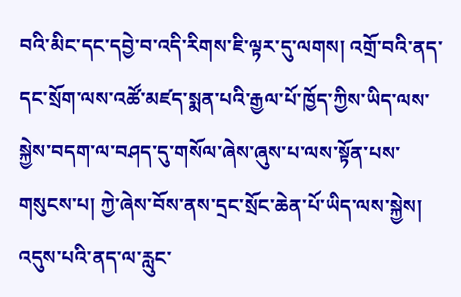བའི་མིང་དང་དབྱེ་བ་འདི་རིགས་ཇི་ལྟར་དུ་ལགས། འགྲོ་བའི་ནད་དང་སྲོག་ལས་འཚོ་མཛད་སྨན་པའི་རྒྱལ་པོ་ཁྱོད་ཀྱིས་ཡིད་ལས་སྐྱེས་བདག་ལ་བཤད་དུ་གསོལ་ཞེས་ཞུས་པ་ལས་སྟོན་པས་གསུངས་པ། ཀྱེ་ཞེས་བོས་ནས་དྲང་སྲོང་ཆེན་པོ་ཡིད་ལས་སྐྱེས། འདུས་པའི་ནད་ལ་རླུང་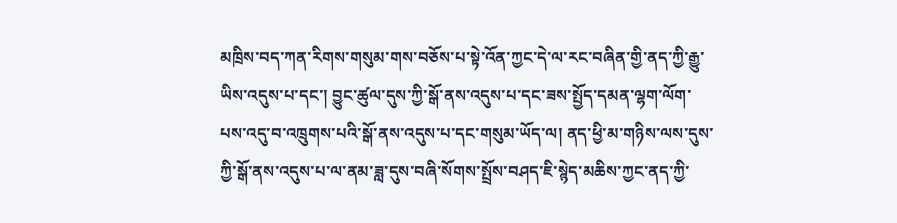མཁྲིས་བད་ཀན་རིགས་གསུམ་གས་བཅོས་པ་སྟེ་འོན་ཀྱང་དེ་ལ་རང་བཞིན་གྱི་ནད་ཀྱི་རྒྱུ་ཡིས་འདུས་པ་དང་། བྱུང་ཚུལ་དུས་ཀྱི་སྒོ་ནས་འདུས་པ་དང་ཟས་སྤྱོད་དམན་ལྷག་ལོག་པས་འདུ་བ་འཁྲུགས་པའི་སྒོ་ནས་འདུས་པ་དང་གསུམ་ཡོད་ལ། ནད་ཕྱི་མ་གཉིས་ལས་དུས་ཀྱི་སྒོ་ནས་འདུས་པ་ལ་ནམ་ཟླ་དུས་བཞི་སོགས་སྤྲོས་བཤད་ཇི་སྙེད་མཆིས་ཀྱང་ནད་ཀྱི་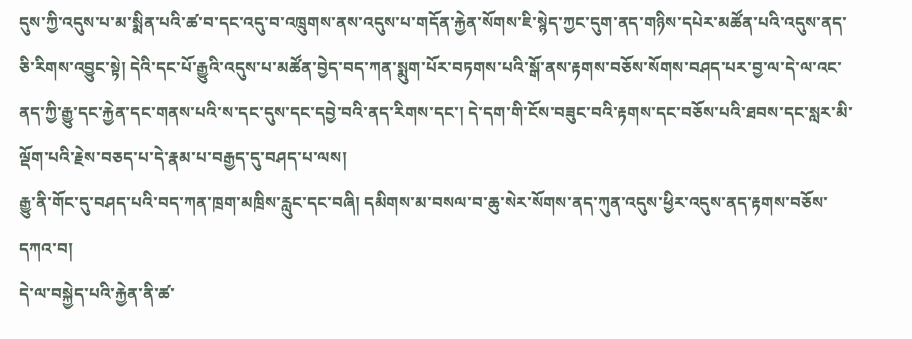དུས་ཀྱི་འདུས་པ་མ་སྨིན་པའི་ཚ་བ་དང་འདུ་བ་འཁྲུགས་ནས་འདུས་པ་གདོན་རྐྱེན་སོགས་ཇི་སྙེད་ཀྱང་དུག་ནད་གཉིས་དཔེར་མཚོན་པའི་འདུས་ནད་ཅི་རིགས་འབྱུང་སྟེ། དེའི་དང་པོ་རྒྱུའི་འདུས་པ་མཚོན་བྱེད་བད་ཀན་སྨུག་པོར་བཏགས་པའི་སྒོ་ནས་རྟགས་བཅོས་སོགས་བཤད་པར་བྱ་ལ་དེ་ལ་འང་ནད་ཀྱི་རྒྱུ་དང་རྐྱེན་དང་གནས་པའི་ས་དང་དུས་དང་དབྱེ་བའི་ནད་རིགས་དང་། དེ་དག་གི་ངོས་བཟུང་བའི་རྟགས་དང་བཅོས་པའི་ཐབས་དང་སླར་མི་ལྡོག་པའི་རྗེས་བཅད་པ་དེ་རྣམ་པ་བརྒྱད་དུ་བཤད་པ་ལས།
རྒྱུ་ནི་གོང་དུ་བཤད་པའི་བད་ཀན་ཁྲག་མཁྲིས་རླུང་དང་བཞི། དམིགས་མ་བསལ་བ་ཆུ་སེར་སོགས་ནད་ཀུན་འདུས་ཕྱིར་འདུས་ནད་རྟགས་བཅོས་དཀའ་བ།
དེ་ལ་བསྐྱེད་པའི་རྐྱེན་ནི་ཚ་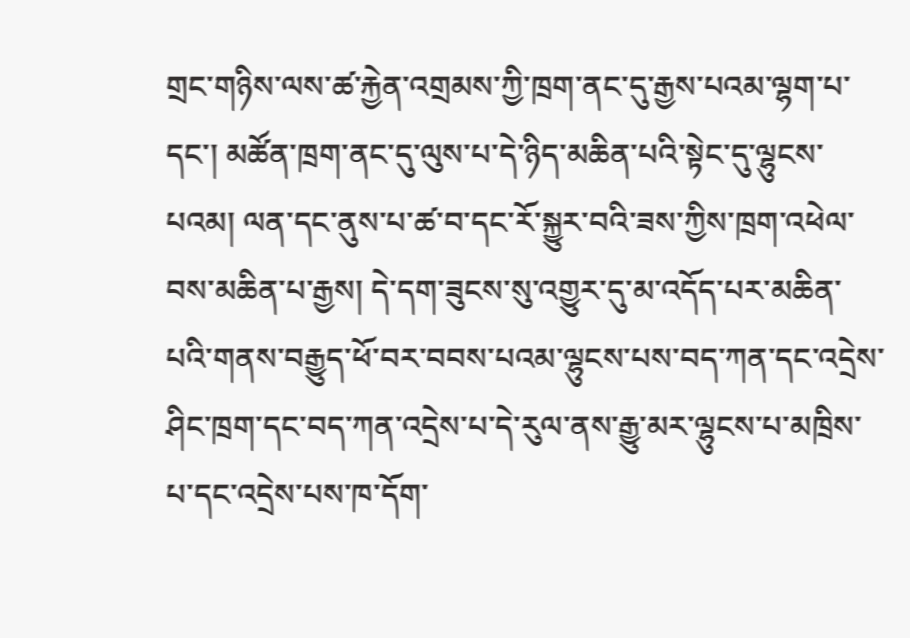གྲང་གཉིས་ལས་ཚ་རྐྱེན་འགྲམས་ཀྱི་ཁྲག་ནང་དུ་རྒྱས་པའམ་ལྷག་པ་དང་། མཚོན་ཁྲག་ནང་དུ་ལུས་པ་དེ་ཉིད་མཆིན་པའི་སྟེང་དུ་ལྷུངས་པའམ། ལན་དང་ནུས་པ་ཚ་བ་དང་རོ་སྐྱུར་བའི་ཟས་ཀྱིས་ཁྲག་འཕེལ་བས་མཆིན་པ་རྒྱས། དེ་དག་ཟུངས་སུ་འགྱུར་དུ་མ་འདོད་པར་མཆིན་པའི་གནས་བརྒྱུད་ཕོ་བར་བབས་པའམ་ལྷུངས་པས་བད་ཀན་དང་འདྲེས་ཤིང་ཁྲག་དང་བད་ཀན་འདྲེས་པ་དེ་རུལ་ནས་རྒྱུ་མར་ལྷུངས་པ་མཁྲིས་པ་དང་འདྲེས་པས་ཁ་དོག་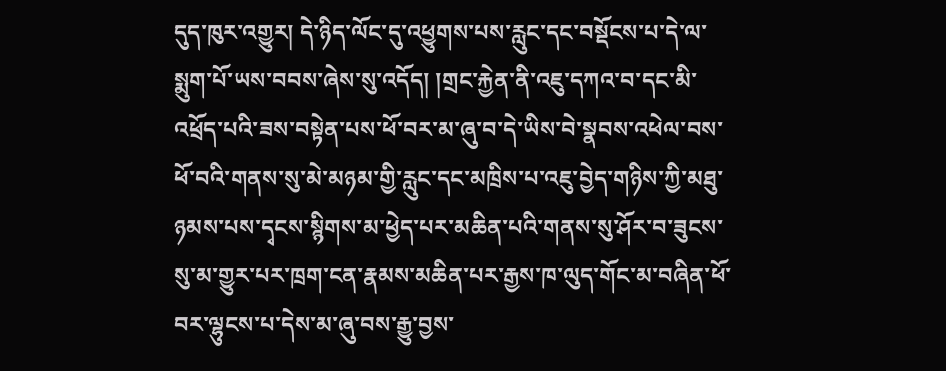དུད་ཁུར་འགྱུར། དེ་ཉིད་ལོང་དུ་འཕྱུགས་པས་རླུང་དང་བསྡོངས་པ་དེ་ལ་སྨུག་པོ་ཡས་བབས་ཞེས་སུ་འདོད། །གྲང་རྐྱེན་ནི་འཇུ་དཀའ་བ་དང་མི་འཕྲོད་པའི་ཟས་བསྟེན་པས་ཕོ་བར་མ་ཞུ་བ་དེ་ཡིས་བེ་སྣབས་འཕེལ་བས་ཕོ་བའི་གནས་སུ་མེ་མཉམ་གྱི་རླུང་དང་མཁྲིས་པ་འཇུ་བྱེད་གཉིས་ཀྱི་མཐུ་ཉམས་པས་དྭངས་སྙིགས་མ་ཕྱེད་པར་མཆིན་པའི་གནས་སུ་ཤོར་བ་ཟུངས་སུ་མ་གྱུར་པར་ཁྲག་ངན་རྣམས་མཆིན་པར་རྒྱས་ཁ་ལུད་གོང་མ་བཞིན་ཕོ་བར་ལྷུངས་པ་དེས་མ་ཞུ་བས་རྒྱུ་བྱས་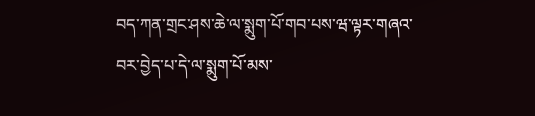བད་ཀན་གྲང་ཤས་ཆེ་ལ་སྨུག་པོ་གབ་པས་ཝ་ལྟར་གཞའ་བར་བྱེད་པ་དེ་ལ་སྨུག་པོ་མས་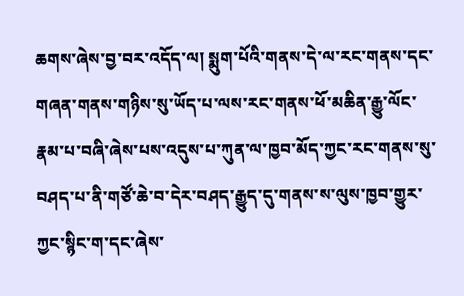ཆགས་ཞེས་བྱ་བར་འདོད་ལ། སྨུག་པོའི་གནས་དེ་ལ་རང་གནས་དང་གཞན་གནས་གཉིས་སུ་ཡོད་པ་ལས་རང་གནས་ཕོ་མཆིན་རྒྱུ་ལོང་རྣམ་པ་བཞི་ཞེས་པས་འདུས་པ་ཀུན་ལ་ཁྱབ་མོད་ཀྱང་རང་གནས་སུ་བཤད་པ་ནི་གཙོ་ཆེ་བ་དེར་བཤད་རྒྱུད་དུ་གནས་ས་ལུས་ཁྱབ་གྱུར་ཀྱང་སྙིང་ག་དང་ཞེས་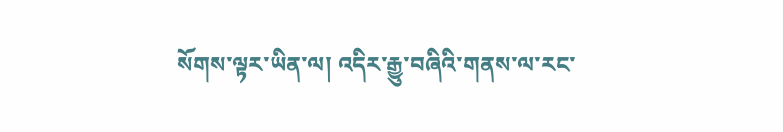སོགས་ལྟར་ཡིན་ལ། འདིར་རྒྱུ་བཞིའི་གནས་ལ་རང་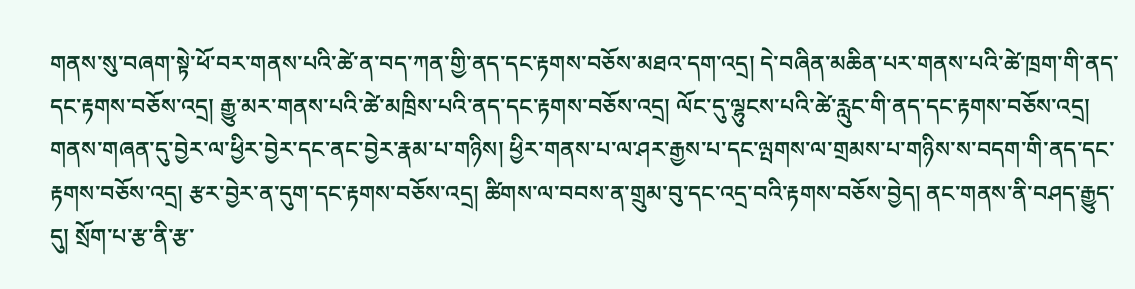གནས་སུ་བཞག་སྟེ་ཕོ་བར་གནས་པའི་ཚེ་ན་བད་ཀན་གྱི་ནད་དང་རྟགས་བཅོས་མཐའ་དག་འདྲ། དེ་བཞིན་མཆིན་པར་གནས་པའི་ཚེ་ཁྲག་གི་ནད་དང་རྟགས་བཅོས་འདྲ། རྒྱུ་མར་གནས་པའི་ཚེ་མཁྲིས་པའི་ནད་དང་རྟགས་བཅོས་འདྲ། ལོང་དུ་ལྷུངས་པའི་ཚེ་རླུང་གི་ནད་དང་རྟགས་བཅོས་འདྲ། གནས་གཞན་དུ་བྱེར་ལ་ཕྱིར་བྱེར་དང་ནང་བྱེར་རྣམ་པ་གཉིས། ཕྱིར་གནས་པ་ལ་ཤར་རྒྱས་པ་དང་ལྤགས་ལ་གྲམས་པ་གཉིས་ས་བདག་གི་ནད་དང་རྟགས་བཅོས་འདྲ། རྩར་བྱེར་ན་དུག་དང་རྟགས་བཅོས་འདྲ། ཚིགས་ལ་བབས་ན་གྲུམ་བུ་དང་འདྲ་བའི་རྟགས་བཅོས་བྱེད། ནང་གནས་ནི་བཤད་རྒྱུད་དུ། སྲོག་པ་རྩ་ནི་རྩ་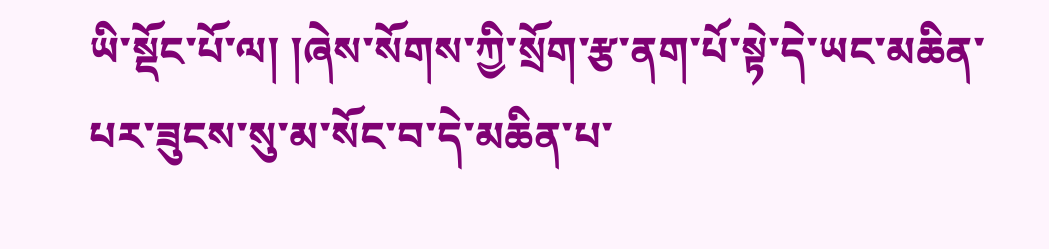ཡི་སྡོང་པོ་ལ། །ཞེས་སོགས་ཀྱི་སྲོག་རྩ་ནག་པོ་སྟེ་དེ་ཡང་མཆིན་པར་ཟུངས་སུ་མ་སོང་བ་དེ་མཆིན་པ་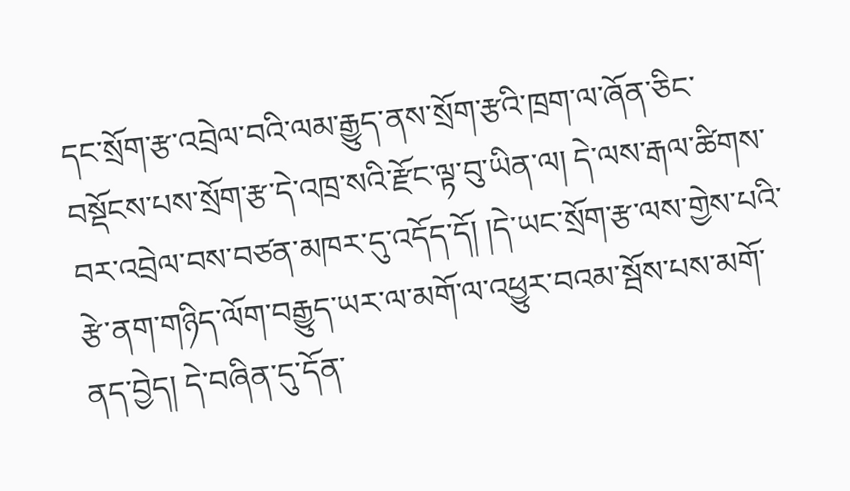དང་སྲོག་རྩ་འབྲེལ་བའི་ལམ་རྒྱུད་ནས་སྲོག་རྩའི་ཁྲག་ལ་ཞོན་ཅིང་བསྡོངས་པས་སྲོག་རྩ་དེ་འཁྲ་སའི་རྫོང་ལྟ་བུ་ཡིན་ལ། དེ་ལས་རྒལ་ཚིགས་བར་འབྲེལ་བས་བཙན་མཁར་དུ་འདོད་དོ། །དེ་ཡང་སྲོག་རྩ་ལས་གྱེས་པའི་རྩེ་ནག་གཉིད་ལོག་བརྒྱུད་ཡར་ལ་མགོ་ལ་འཕྱུར་བའམ་སྦོས་པས་མགོ་ནད་བྱེད། དེ་བཞིན་དུ་དོན་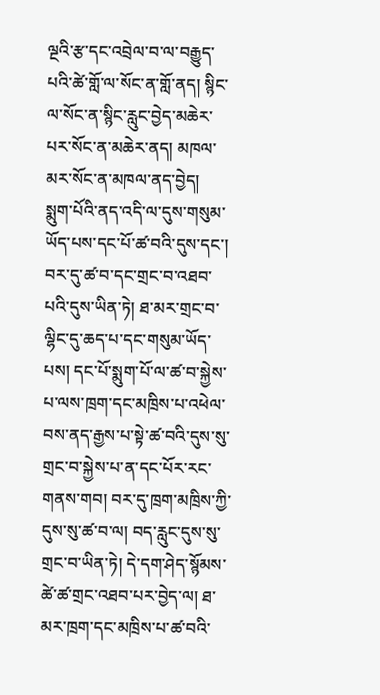ལྔའི་རྩ་དང་འབྲེལ་བ་ལ་བརྒྱུད་པའི་ཚེ་གློ་ལ་སོང་ན་གློ་ནད། སྙིང་ལ་སོང་ན་སྙིང་རླུང་བྱེད་མཆེར་པར་སོང་ན་མཆེར་ནད། མཁལ་མར་སོང་ན་མཁལ་ནད་བྱེད།
སྨུག་པོའི་ནད་འདི་ལ་དུས་གསུམ་ཡོད་པས་དང་པོ་ཚ་བའི་དུས་དང་། བར་དུ་ཚ་བ་དང་གྲང་བ་འཐབ་པའི་དུས་ཡིན་ཏེ། ཐ་མར་གྲང་བ་ལྷིང་དུ་ཆད་པ་དང་གསུམ་ཡོད་པས། དང་པོ་སྨུག་པོ་ལ་ཚ་བ་སྐྱེས་པ་ལས་ཁྲག་དང་མཁྲིས་པ་འཕེལ་བས་ནད་རྒྱས་པ་སྟེ་ཚ་བའི་དུས་སུ་གྲང་བ་སྐྱེས་པ་ན་དང་པོར་རང་གནས་གབ། བར་དུ་ཁྲག་མཁྲིས་ཀྱི་དུས་སུ་ཚ་བ་ལ། བད་རླུང་དུས་སུ་གྲང་བ་ཡིན་ཏེ། དེ་དག་ཤེད་སྙོམས་ཚེ་ཚ་གྲང་འཐབ་པར་བྱེད་ལ། ཐ་མར་ཁྲག་དང་མཁྲིས་པ་ཚ་བའི་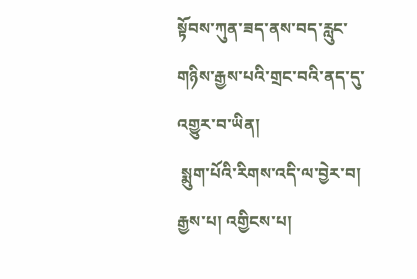སྟོབས་ཀུན་ཟད་ནས་བད་རླུང་གཉིས་རྒྱས་པའི་གྲང་བའི་ནད་དུ་འགྱུར་བ་ཡིན།
 སྨུག་པོའི་རིགས་འདི་ལ་བྱེར་བ། རྒྱས་པ། འགྱིངས་པ།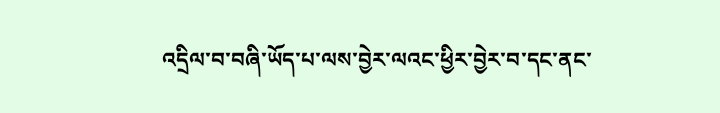འདྲིལ་བ་བཞི་ཡོད་པ་ལས་བྱེར་ལའང་ཕྱིར་བྱེར་བ་དང་ནང་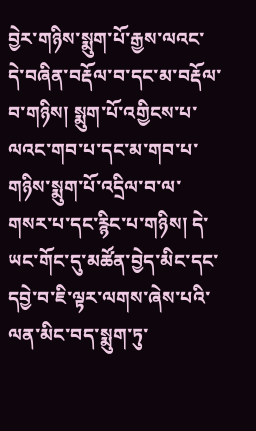བྱེར་གཉིས་སྨུག་པོ་རྒྱས་ལའང་དེ་བཞིན་བརྡོལ་བ་དང་མ་བརྡོལ་བ་གཉིས། སྨུག་པོ་འགྱིངས་པ་ལའང་གབ་པ་དང་མ་གབ་པ་གཉིས་སྨུག་པོ་འདྲིལ་བ་ལ་གསར་པ་དང་རྙིང་པ་གཉིས། དེ་ཡང་གོང་དུ་མཚོན་བྱེད་མིང་དང་དབྱེ་བ་ཇི་ལྟར་ལགས་ཞེས་པའི་ལན་མིང་བད་སྨུག་ཏུ་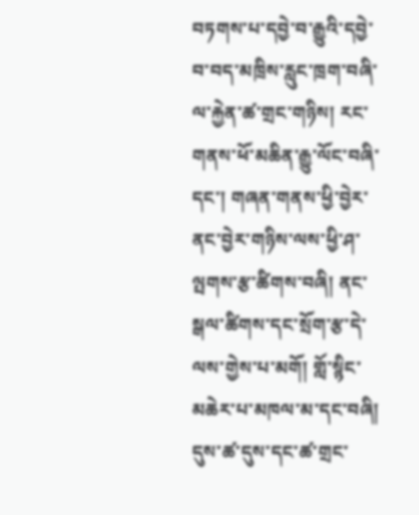བཏགས་པ་དབྱེ་བ་རྒྱུའི་དབྱེ་བ་བད་མཁྲིས་རླུང་ཁྲག་བཞི་ལ་རྐྱེན་ཚ་གྲང་གཉིས། རང་གནས་ཕོ་མཆིན་རྒྱུ་ལོང་བཞི་དང་། གཞན་གནས་ཕྱི་བྱེར་ནང་བྱེར་གཉིས་ལས་ཕྱི་ཤ་ལྤགས་རྩ་ཚིགས་བཞི། ནང་སྒལ་ཚིགས་དང་སྲོག་རྩ་དེ་ལས་གྱེས་པ་མགོ། གློ་སྙིང་མཆེར་པ་མཁལ་མ་དང་བཞི། དུས་ཚ་དུས་དང་ཚ་གྲང་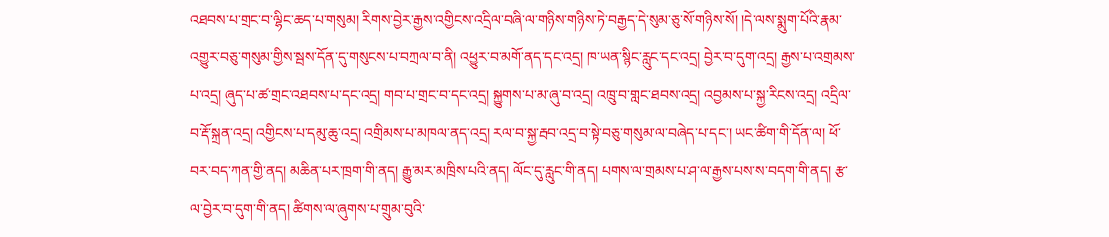འཐབས་པ་གྲང་བ་ལྷིང་ཆད་པ་གསུམ། རིགས་བྱེར་རྒྱས་འགྱིངས་འདྲིལ་བཞི་ལ་གཉིས་གཉིས་ཏེ་བརྒྱད་དེ་སུམ་ཅུ་སོ་གཉིས་སོ། །དེ་ལས་སྨུག་པོའི་རྣམ་འགྱུར་བཅུ་གསུམ་གྱིས་སྦས་དོན་དུ་གསུངས་པ་བཀྲལ་བ་ནི། འཕྱུར་བ་མགོ་ནད་དང་འདྲ། ཁ་ཡན་སྙིང་རླུང་དང་འདྲ། བྱེར་བ་དུག་འདྲ། རྒྱས་པ་འགྲམས་པ་འདྲ། ཞུད་པ་ཚ་གྲང་འཐབས་པ་དང་འདྲ། གབ་པ་གྲང་བ་དང་འདྲ། སྐྱུགས་པ་མ་ཞུ་བ་འདྲ། འཁྲུ་བ་གླང་ཐབས་འདྲ། འབྱམས་པ་སྐྱ་རིངས་འདྲ། འདྲིལ་བ་རྡོ་སྐྲན་འདྲ། འགྱིངས་པ་དམུ་ཆུ་འདྲ། འགྲིམས་པ་མཁལ་ནད་འདྲ། རལ་བ་སྐྱ་རྦབ་འདྲ་བ་སྟེ་བཅུ་གསུམ་ལ་བཞེད་པ་དང་། ཡང་ཚིག་གི་དོན་ལ། ཕོ་བར་བད་ཀན་གྱི་ནད། མཆིན་པར་ཁྲག་གི་ནད། རྒྱུ་མར་མཁྲིས་པའི་ནད། ལོང་དུ་རླུང་གི་ནད། པགས་ལ་གྲམས་པ་ཤ་ལ་རྒྱས་པས་ས་བདག་གི་ནད། རྩ་ལ་བྱེར་བ་དུག་གི་ནད། ཚིགས་ལ་ཞུགས་པ་གྲུམ་བུའི་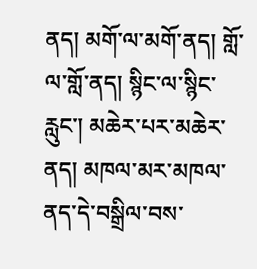ནད། མགོ་ལ་མགོ་ནད། གློ་ལ་གློ་ནད། སྙིང་ལ་སྙིང་རླུང་། མཆེར་པར་མཆེར་ནད། མཁལ་མར་མཁལ་ནད་དེ་བསྒྲིལ་བས་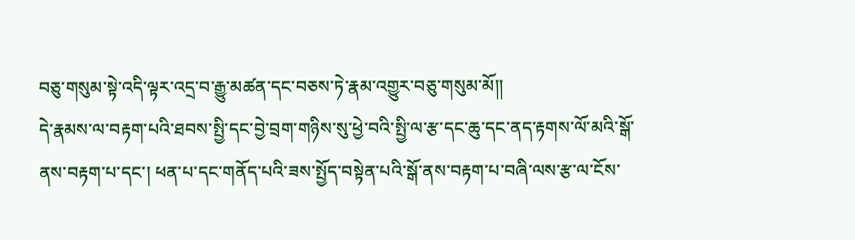བཅུ་གསུམ་སྟེ་འདི་ལྟར་འདྲ་བ་རྒྱུ་མཚན་དང་བཅས་ཏེ་རྣམ་འགྱུར་བཅུ་གསུམ་མོ།།
དེ་རྣམས་ལ་བརྟག་པའི་ཐབས་སྤྱི་དང་བྱེ་བྲག་གཉིས་སུ་ཕྱེ་བའི་སྤྱི་ལ་རྩ་དང་ཆུ་དང་ནད་རྟགས་ལོ་མའི་སྒོ་ནས་བརྟག་པ་དང་། ཕན་པ་དང་གནོད་པའི་ཟས་སྤྱོད་བསྟེན་པའི་སྒོ་ནས་བརྟག་པ་བཞི་ལས་རྩ་ལ་ངོས་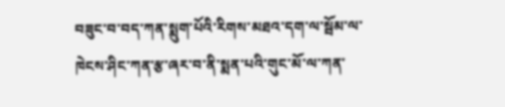བཟུང་བ་བད་ཀན་སྨུག་པོའི་རིགས་མཐའ་དག་ལ་སྦོམ་ལ་ཁེངས་ཤིང་ཀན་རྩ་ཞར་བ་ནི་སྨན་པའི་གུང་མོ་ལ་ཀན་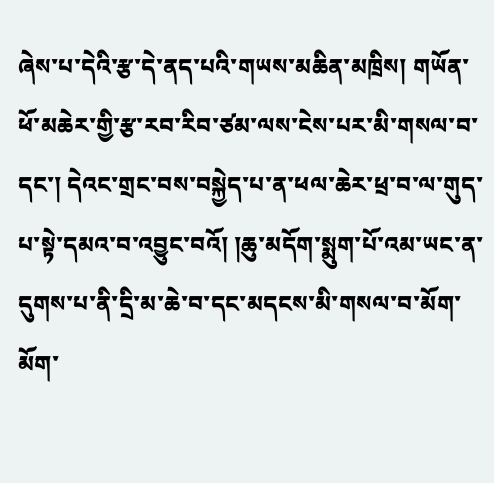ཞེས་པ་དེའི་རྩ་དེ་ནད་པའི་གཡས་མཆིན་མཁྲིས། གཡོན་ཕོ་མཆེར་གྱི་རྩ་རབ་རིབ་ཙམ་ལས་ངེས་པར་མི་གསལ་བ་དང་། དེའང་གྲང་བས་བསྐྱེད་པ་ན་ཕལ་ཆེར་ཕྲ་བ་ལ་གུད་པ་སྟེ་དམའ་བ་འབྱུང་བའོ། །ཆུ་མདོག་སྨུག་པོ་འམ་ཡང་ན་དུགས་པ་ནི་དྲི་མ་ཆེ་བ་དང་མདངས་མི་གསལ་བ་མོག་མོག་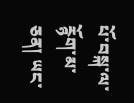པོ་བསྐ་ལ་རྙོག་མ་ཅན། ཡང་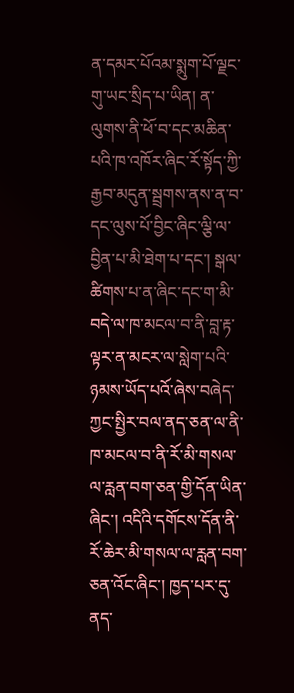ན་དམར་པོའམ་སྨུག་པོ་ལྗང་གུ་ཡང་སྲིད་པ་ཡིན། ན་ལུགས་ནི་ཕོ་བ་དང་མཆིན་པའི་ཁ་འཁོར་ཞིང་རོ་སྟོད་ཀྱི་རྒྱབ་མདུན་སྦྲགས་ནས་ན་བ་དང་ལུས་པོ་བྱིང་ཞིང་ལྕི་ལ་བྱིན་པ་མི་ཐེག་པ་དང་། སྒལ་ཚིགས་པ་ན་ཞིང་དང་ག་མི་བདེ་ལ་ཁ་མངལ་བ་ནི་བླ་རྟ་ལྟར་ན་མངར་ལ་སླེག་པའི་ཉམས་ཡོད་པའོ་ཞེས་བཞེད་ཀྱང་སྤྱིར་བལ་ནད་ཅན་ལ་ནི་ཁ་མངལ་བ་ནི་རོ་མི་གསལ་ལ་རླན་བག་ཅན་གྱི་དོན་ཡིན་ཞིང་། འདིའི་དགོངས་དོན་ནི་རོ་ཆེར་མི་གསལ་ལ་རླན་བག་ཅན་འོང་ཞིང་། ཁྱད་པར་དུ་ནད་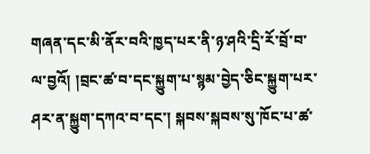གཞན་དང་མི་ནོར་བའི་ཁྱད་པར་ནི་ཉ་ཤའི་དྲི་རོ་བྲོ་བ་ལ་བྱའོ། །བྲང་ཚ་བ་དང་སྐྱུག་པ་སྙམ་བྱེད་ཅིང་སྐྱུག་པར་ཤར་ན་སྐྱུག་དཀའ་བ་དང་། སྐབས་སྐབས་སུ་ཁོང་པ་ཚ་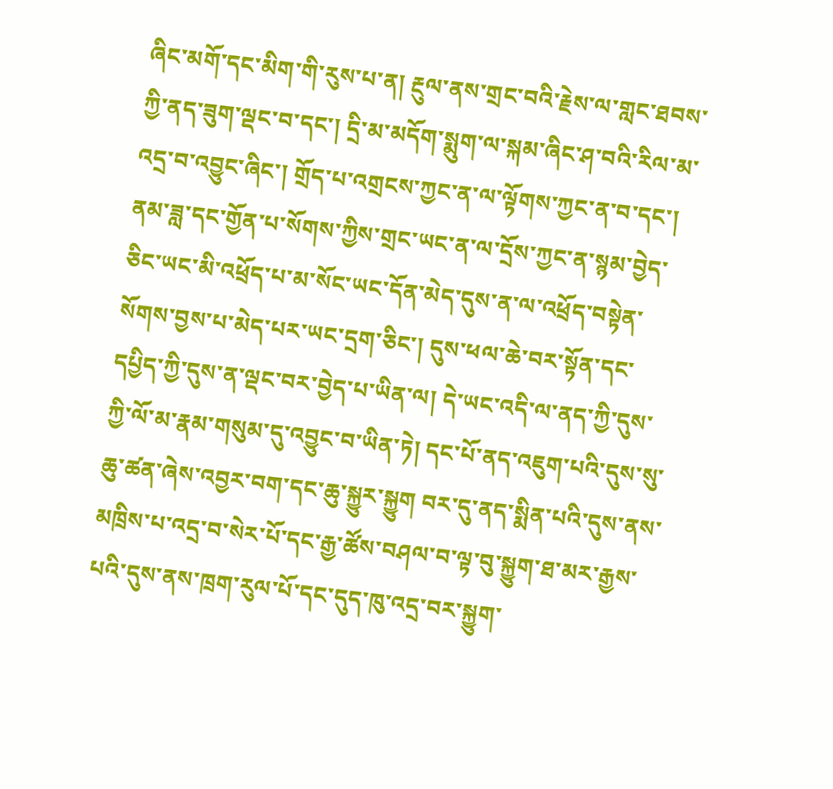ཞིང་མགོ་དང་མིག་གི་རུས་པ་ན། རྔུལ་ནས་གྲང་བའི་རྗེས་ལ་གླང་ཐབས་ཀྱི་ནད་ཟུག་ལྡང་བ་དང་། དྲི་མ་མདོག་སྨུག་ལ་སྐམ་ཞིང་ཤ་བའི་རིལ་མ་འདྲ་བ་འབྱུང་ཞིང་། གྲོད་པ་འགྲངས་ཀྱང་ན་ལ་ལྟོགས་ཀྱང་ན་བ་དང་། ནམ་ཟླ་དང་གྱོན་པ་སོགས་ཀྱིས་གྲང་ཡང་ན་ལ་དྲོས་ཀྱང་ན་སྙམ་བྱེད་ཅིང་ཡང་མི་འཕྲོད་པ་མ་སོང་ཡང་དོན་མེད་དུས་ན་ལ་འཕྲོད་བསྟེན་སོགས་བྱས་པ་མེད་པར་ཡང་དྲག་ཅིང་། དུས་ཕལ་ཆེ་བར་སྟོན་དང་དཔྱིད་ཀྱི་དུས་ན་ལྡང་བར་བྱེད་པ་ཡིན་ལ། དེ་ཡང་འདི་ལ་ནད་ཀྱི་དུས་ཀྱི་ལོ་མ་རྣམ་གསུམ་དུ་འབྱུང་བ་ཡིན་ཏེ། དང་པོ་ནད་འཇུག་པའི་དུས་སུ་ཆུ་ཚན་ཞེས་འབྱར་བག་དང་ཆུ་སྐྱུར་སྐྱུག བར་དུ་ནད་སྨིན་པའི་དུས་ནས་མཁྲིས་པ་འདྲ་བ་སེར་པོ་དང་རྒྱ་ཚོས་བཤལ་བ་ལྟ་བུ་སྐྱུག་ཐ་མར་རྒྱས་པའི་དུས་ནས་ཁྲག་རུལ་པོ་དང་དུད་ཁུ་འདྲ་བར་སྐྱུག་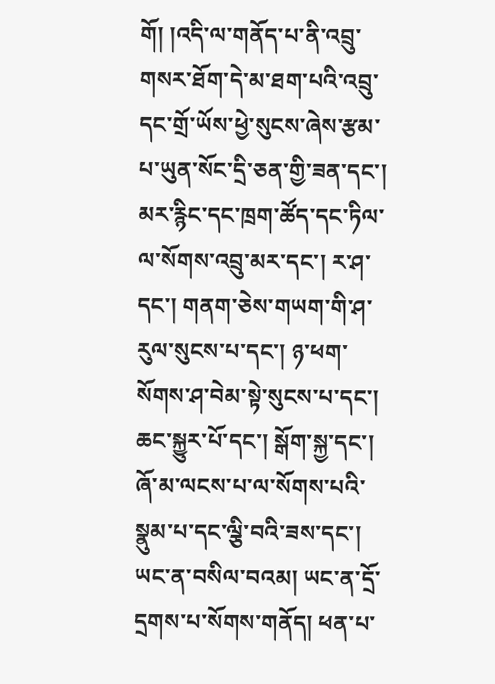གོ། །འདི་ལ་གནོད་པ་ནི་འབྲུ་གསར་ཐོག་དེ་མ་ཐག་པའི་འབྲུ་དང་གྲོ་ཡོས་ཕྱེ་སུངས་ཞེས་རྩམ་པ་ཡུན་སོང་དྲི་ཅན་གྱི་ཟན་དང་། མར་རྙིང་དང་ཁྲག་ཚོད་དང་ཏིལ་ལ་སོགས་འབྲུ་མར་དང་། ར་ཤ་དང་། གནག་ཅེས་གཡག་གི་ཤ་རུལ་སུངས་པ་དང་། ཉ་ཕག་སོགས་ཤ་བེམ་སྟེ་སུངས་པ་དང་། ཆང་སྐྱུར་པོ་དང་། སྒོག་སྐྱ་དང་། ཞོ་མ་ལངས་པ་ལ་སོགས་པའི་སྣུམ་པ་དང་ལྕི་བའི་ཟས་དང་། ཡང་ན་བསིལ་བའམ། ཡང་ན་དྲོ་དྲགས་པ་སོགས་གནོད། ཕན་པ་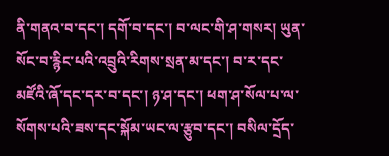ནི་གནའ་བ་དང་། དགོ་བ་དང་། བ་ལང་གི་ཤ་གསར། ཡུན་སོང་བ་རྙིང་པའི་འབྲུའི་རིགས་སྲན་མ་དང་། བ་ར་དང་མཛོའི་ཞོ་དང་དར་བ་དང་། ཉ་ཤ་དང་། ཕག་ཤ་སོལ་པ་ལ་སོགས་པའི་ཟས་དང་སྐོམ་ཡང་ལ་རྩུབ་དང་། བསིལ་དྲོད་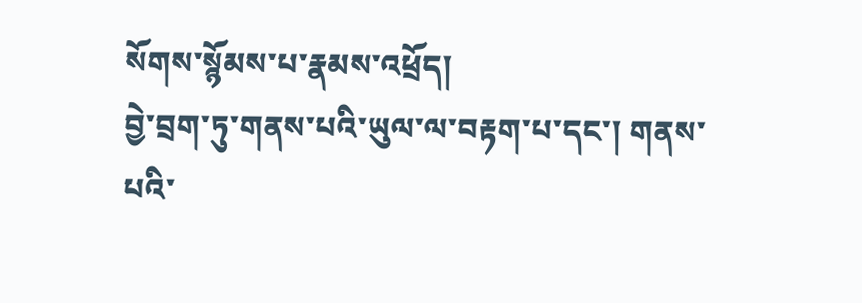སོགས་སྙོམས་པ་རྣམས་འཕྲོད།
བྱེ་བྲག་ཏུ་གནས་པའི་ཡུལ་ལ་བརྟག་པ་དང་། གནས་པའི་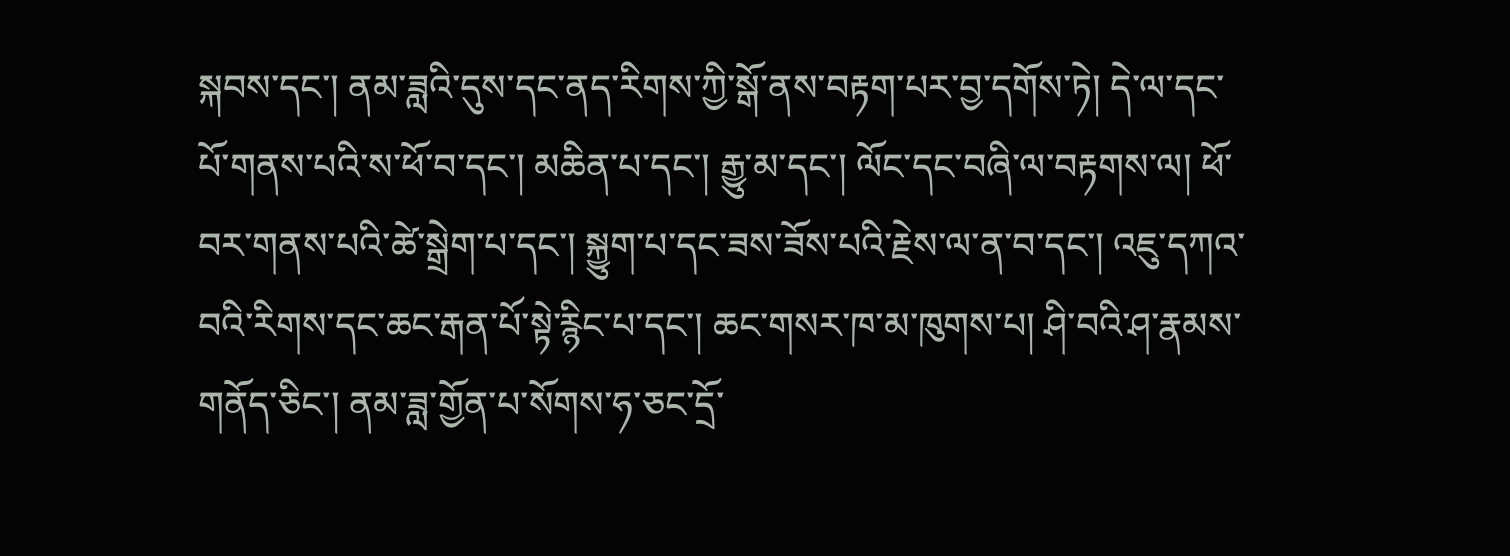སྐབས་དང་། ནམ་ཟླའི་དུས་དང་ནད་རིགས་ཀྱི་སྒོ་ནས་བརྟག་པར་བྱ་དགོས་ཏེ། དེ་ལ་དང་པོ་གནས་པའི་ས་ཕོ་བ་དང་། མཆིན་པ་དང་། རྒྱུ་མ་དང་། ལོང་དང་བཞི་ལ་བརྟགས་ལ། ཕོ་བར་གནས་པའི་ཚེ་སྒྲེག་པ་དང་། སྐྱུག་པ་དང་ཟས་ཟོས་པའི་རྗེས་ལ་ན་བ་དང་། འཇུ་དཀའ་བའི་རིགས་དང་ཆང་རྒན་པོ་སྟེ་རྙིང་པ་དང་། ཆང་གསར་ཁ་མ་ཁུགས་པ། ཤི་བའི་ཤ་རྣམས་གནོད་ཅིང་། ནམ་ཟླ་གྱོན་པ་སོགས་ཧ་ཅང་དྲོ་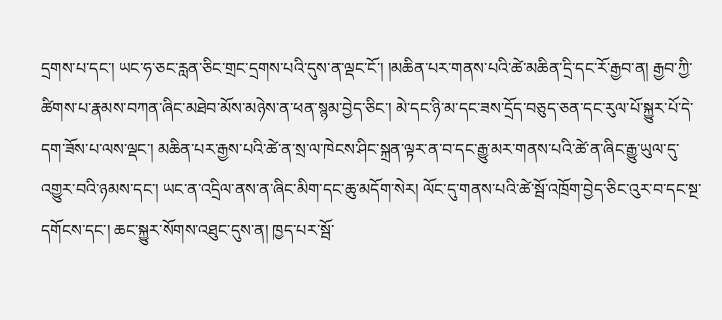དྲགས་པ་དང་། ཡང་ཧ་ཅང་རླན་ཅིང་གྲང་དྲགས་པའི་དུས་ན་ལྡང་ངོ་། །མཆིན་པར་གནས་པའི་ཚེ་མཆིན་དྲི་དང་རོ་རྒྱབ་ན། རྒྱབ་ཀྱི་ཚིགས་པ་རྣམས་བཀན་ཞིང་མཐེབ་མོས་མཉེས་ན་ཕན་སྙམ་བྱེད་ཅིང་། མེ་དང་ཉི་མ་དང་ཟས་དྲོད་བཅུད་ཅན་དང་རུལ་པོ་སྐྱུར་པོ་དེ་དག་ཟོས་པ་ལས་ལྡང་། མཆིན་པར་རྒྱས་པའི་ཚེ་ན་སྲ་ལ་ཁེངས་ཤིང་སྐྲན་ལྟར་ན་བ་དང་རྒྱུ་མར་གནས་པའི་ཚེ་ན་ཞིང་རྒྱུ་ཡུལ་དུ་འགྱུར་བའི་ཉམས་དང་། ཡང་ན་འདྲིལ་ནས་ན་ཞིང་མིག་དང་ཆུ་མདོག་སེར། ལོང་དུ་གནས་པའི་ཚེ་སྦོ་འཁྲོག་བྱེད་ཅིང་འུར་བ་དང་སྔ་དགོངས་དང་། ཆང་སྐྱུར་སོགས་འཐུང་དུས་ན། ཁྱད་པར་སྦོ་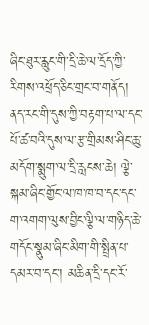ཞིང་ཐུར་རླུང་གི་དྲི་ཆེ་ལ་དྲོད་ཀྱི་རིགས་འཕྲོད་ཅིང་གྲང་བ་གནོད། ནད་རང་གི་དུས་ཀྱི་བརྟག་པ་ལ་དང་པོ་ཚ་བའི་དུས་ལ་རྩ་གྲིམས་ཤིང་ཆུ་མདོག་སྨུག་ལ་དྲི་རླངས་ཆེ། ལྕེ་སྐམ་ཞིང་གྱོང་ལ་ཁ་ཁ་བ་དང་དང་ག་འགག་ལུས་བྱིང་ལྕི་ལ་གཉིད་ཆེ་གདོང་སྣུམ་ཞིང་མིག་གི་སྤྲིན་པ་དམར་བ་དང་། མཆིན་དྲི་དང་རོ་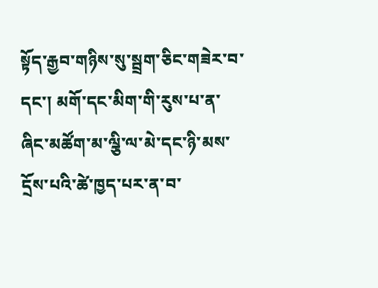སྟོད་རྒྱབ་གཉིས་སུ་སྦྲག་ཅིང་གཟེར་བ་དང་། མགོ་དང་མིག་གི་རུས་པ་ན་ཞིང་མཚོག་མ་ལྕི་ལ་མེ་དང་ཉི་མས་དྲོས་པའི་ཚེ་ཁྱད་པར་ན་བ་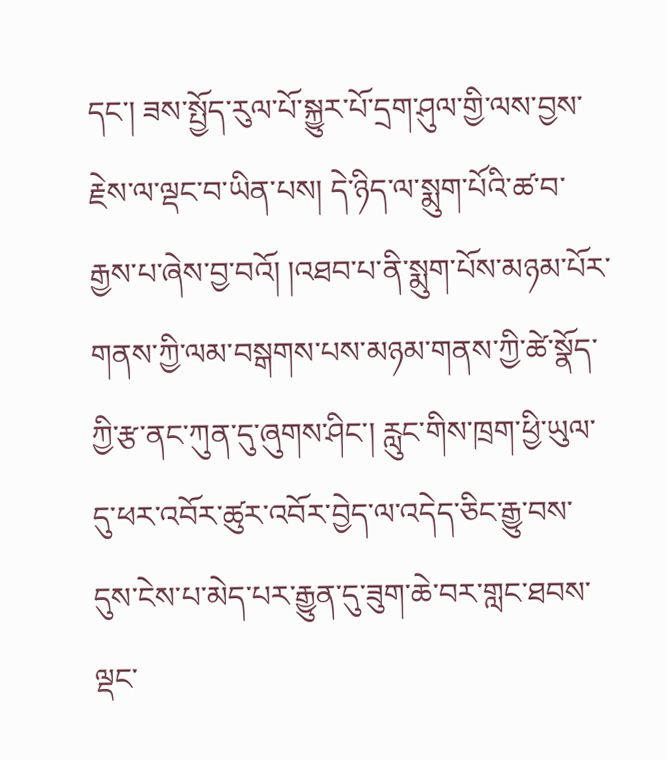དང་། ཟས་སྤྱོད་རུལ་པོ་སྐྱུར་པོ་དྲག་ཤུལ་གྱི་ལས་བྱས་རྗེས་ལ་ལྡང་བ་ཡིན་པས། དེ་ཉིད་ལ་སྨུག་པོའི་ཚ་བ་རྒྱས་པ་ཞེས་བྱ་བའོ། །འཐབ་པ་ནི་སྨུག་པོས་མཉམ་པོར་གནས་ཀྱི་ལམ་བསྒགས་པས་མཉམ་གནས་ཀྱི་ཚེ་སྣོད་ཀྱི་རྩ་ནང་ཀུན་དུ་ཞུགས་ཤིང་། རླུང་གིས་ཁྲག་ཕྱི་ཡུལ་དུ་ཕར་འབོར་ཚུར་འབོར་བྱེད་ལ་འདེད་ཅིང་རྒྱུ་བས་དུས་ངེས་པ་མེད་པར་རྒྱུན་དུ་ཟུག་ཆེ་བར་གླང་ཐབས་ལྡང་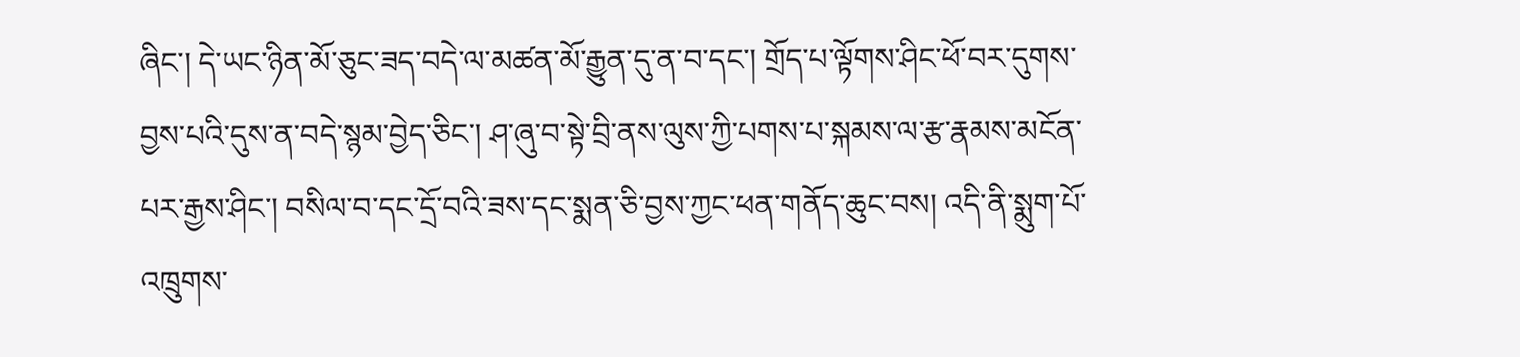ཞིང་། དེ་ཡང་ཉིན་མོ་ཅུང་ཟད་བདེ་ལ་མཚན་མོ་རྒྱུན་དུ་ན་བ་དང་། གྲོད་པ་ལྟོགས་ཤིང་ཕོ་བར་དུགས་བྱས་པའི་དུས་ན་བདེ་སྙམ་བྱེད་ཅིང་། ཤ་ཞུ་བ་སྟེ་བྲི་ནས་ལུས་ཀྱི་པགས་པ་སྐམས་ལ་རྩ་རྣམས་མངོན་པར་རྒྱས་ཤིང་། བསིལ་བ་དང་དྲོ་བའི་ཟས་དང་སྨན་ཅི་བྱས་ཀྱང་ཕན་གནོད་ཆུང་བས། འདི་ནི་སྨུག་པོ་འཁྲུགས་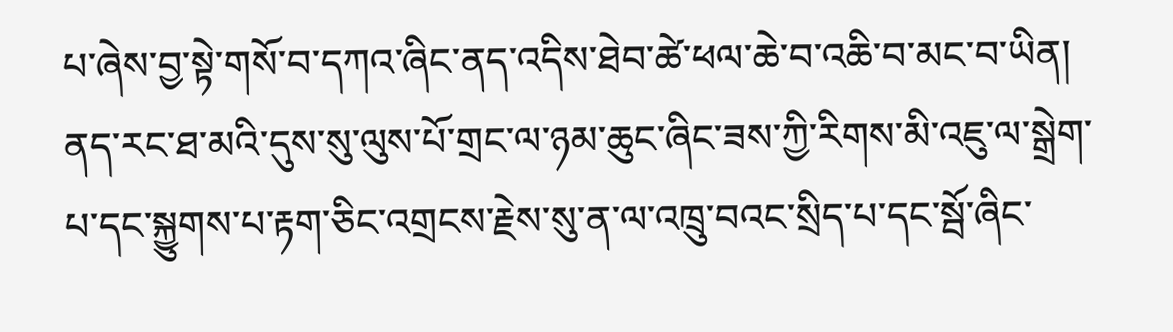པ་ཞེས་བྱ་སྟེ་གསོ་བ་དཀའ་ཞིང་ནད་འདིས་ཐེབ་ཚེ་ཕལ་ཆེ་བ་འཆི་བ་མང་བ་ཡིན། ནད་རང་ཐ་མའི་དུས་སུ་ལུས་པོ་གྲང་ལ་ཉམ་ཆུང་ཞིང་ཟས་ཀྱི་རིགས་མི་འཇུ་ལ་སྒྲེག་པ་དང་སྐྱུགས་པ་རྟག་ཅིང་འགྲངས་རྗེས་སུ་ན་ལ་འཁྲུ་བའང་སྲིད་པ་དང་སྦོ་ཞིང་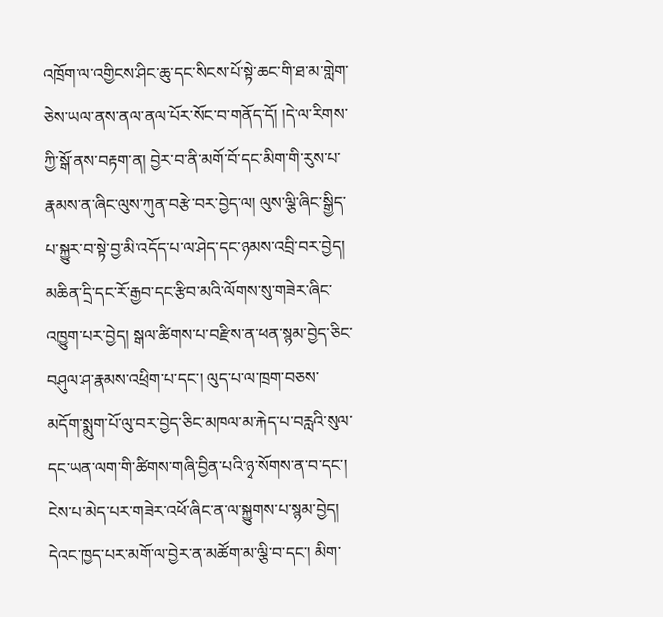འཁྲོག་ལ་འགྱིངས་ཤིང་ཆུ་དང་སིངས་པོ་སྟེ་ཆང་གི་ཐ་མ་གླེག་ཅེས་ཡལ་ནས་ནལ་ནལ་པོར་སོང་བ་གནོད་དོ། །དེ་ལ་རིགས་ཀྱི་སྒོ་ནས་བརྟག་ན། བྱེར་བ་ནི་མགོ་བོ་དང་མིག་གི་རུས་པ་རྣམས་ན་ཞིང་ལུས་ཀུན་བརྩེ་བར་བྱེད་ལ། ལུས་ལྕི་ཞིང་སྒྱིད་པ་སྐྱུར་བ་སྟེ་བྱ་མི་འདོད་པ་ལ་ཤེད་དང་ཉམས་འབྲི་བར་བྱེད། མཆིན་དྲི་དང་རོ་རྒྱབ་དང་རྩིབ་མའི་ལོགས་སུ་གཟེར་ཞིང་འཁྱུག་པར་བྱེད། སྒལ་ཚིགས་པ་བརྫིས་ན་ཕན་སྙམ་བྱེད་ཅིང་བཤུལ་ཤ་རྣམས་འཕྲིག་པ་དང་། ལུད་པ་ལ་ཁྲག་བཅས་མདོག་སྨུག་པོ་ལུ་བར་བྱེད་ཅིང་མཁལ་མ་རྐེད་པ་བརླའི་སུལ་དང་ཡན་ལག་གི་ཚིགས་གཞི་བྱིན་པའི་ཉྭ་སོགས་ན་བ་དང་། ངེས་པ་མེད་པར་གཟེར་འཕོ་ཞིང་ན་ལ་སྐྱུགས་པ་སྙམ་བྱེད། དེའང་ཁྱད་པར་མགོ་ལ་བྱེར་ན་མཚོག་མ་ལྕི་བ་དང་། མིག་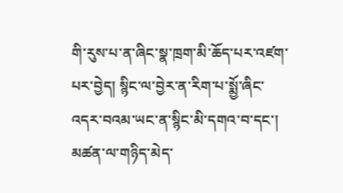གི་རུས་པ་ན་ཞིང་སྣ་ཁྲག་མི་ཆོད་པར་འཛག་པར་བྱེད། སྙིང་ལ་བྱེར་ན་རིག་པ་སྨྱོ་ཞིང་འདར་བའམ་ཡང་ན་སྙིང་མི་དགའ་བ་དང་། མཚན་ལ་གཉིད་མེད་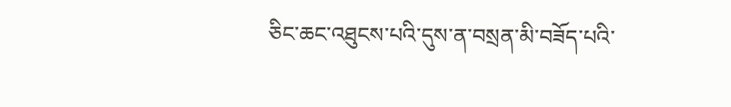ཅིང་ཆང་འཐུངས་པའི་དུས་ན་བསྲན་མི་བཟོད་པའི་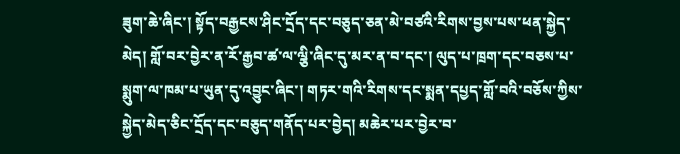ཟུག་ཆེ་ཞིང་། སྟོད་བརྒྱངས་ཤིང་དྲོད་དང་བཅུད་ཅན་མེ་བཙའི་རིགས་བྱས་པས་ཕན་སྐྱེད་མེད། གློ་བར་བྱེར་ན་རོ་རྒྱབ་ཚ་ལ་ལྕི་ཞིང་དུ་མར་ན་བ་དང་། ལུད་པ་ཁྲག་དང་བཅས་པ་སྨུག་ལ་ཁམ་པ་ཡུན་དུ་འབྱུང་ཞིང་། གཏར་གའི་རིགས་དང་སྨན་དཔྱད་གློ་བའི་བཅོས་ཀྱིས་སྐྱེད་མེད་ཅིང་དྲོད་དང་བཅུད་གནོད་པར་བྱེད། མཆེར་པར་བྱེར་བ་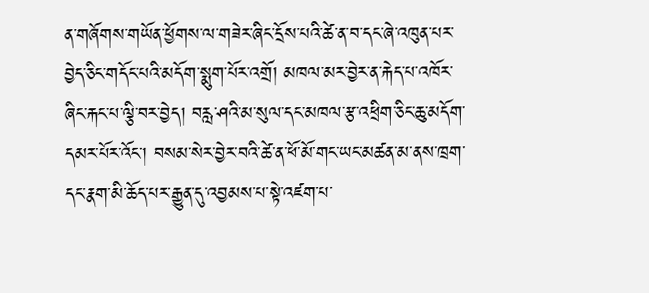ན་གཞོགས་གཡོན་ཕྱོགས་ལ་གཟེར་ཞིང་དྲོས་པའི་ཚེ་ན་བ་དང་ཞེ་འཁུན་པར་བྱེད་ཅིང་གདོང་པའི་མདོག་སྨུག་པོར་འགྲོ། མཁལ་མར་བྱེར་ན་རྐེད་པ་འཁོར་ཞིང་རྐང་པ་ལྕི་བར་བྱེད། བརླ་ཤའི་མ་སུལ་དང་མཁལ་རྩ་འཕྲིག་ཅིང་ཆུ་མདོག་དམར་པོར་འོང་། བསམ་སེར་བྱེར་བའི་ཚེ་ན་ཕོ་མོ་གང་ཡང་མཚན་མ་ནས་ཁྲག་དང་རྣག་མི་ཆོད་པར་རྒྱུན་དུ་འབྱམས་པ་སྟེ་འཛག་པ་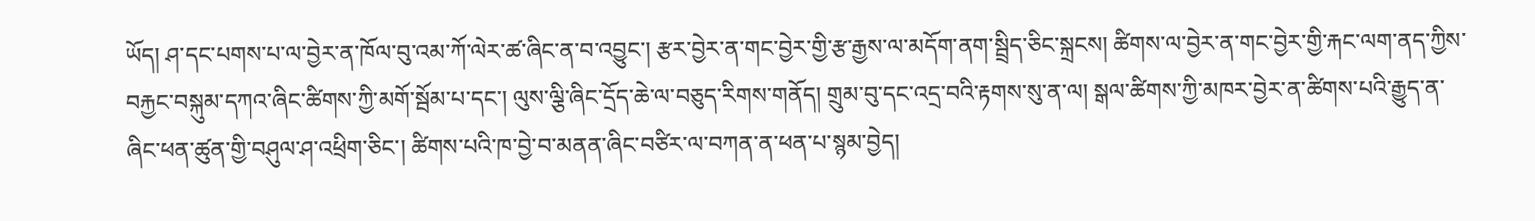ཡོད། ཤ་དང་པགས་པ་ལ་བྱེར་ན་ཁོལ་བུ་འམ་ཀོ་ལེར་ཚ་ཞིང་ན་བ་འབྱུང་། རྩར་བྱེར་ན་གང་བྱེར་གྱི་རྩ་རྒྱས་ལ་མདོག་ནག་སྦྲིད་ཅིང་སྐྲངས། ཚིགས་ལ་བྱེར་ན་གང་བྱེར་གྱི་རྐང་ལག་ནད་ཀྱིས་བརྐྱང་བསྐུམ་དཀའ་ཞིང་ཚིགས་ཀྱི་མགོ་སྦོམ་པ་དང་། ལུས་ལྕི་ཞིང་དྲོད་ཆེ་ལ་བཅུད་རིགས་གནོད། གྲུམ་བུ་དང་འདྲ་བའི་རྟགས་སུ་ན་ལ། སྒལ་ཚིགས་ཀྱི་མཁར་བྱེར་ན་ཚིགས་པའི་རྒྱུད་ན་ཞིང་ཕན་ཚུན་གྱི་བཤུལ་ཤ་འཕྲིག་ཅིང་། ཚིགས་པའི་ཁ་བྱེ་བ་མནན་ཞིང་བཙིར་ལ་བཀན་ན་ཕན་པ་སྙམ་བྱེད།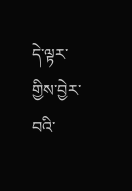དེ་ལྟར་གྱིས་བྱེར་བའི་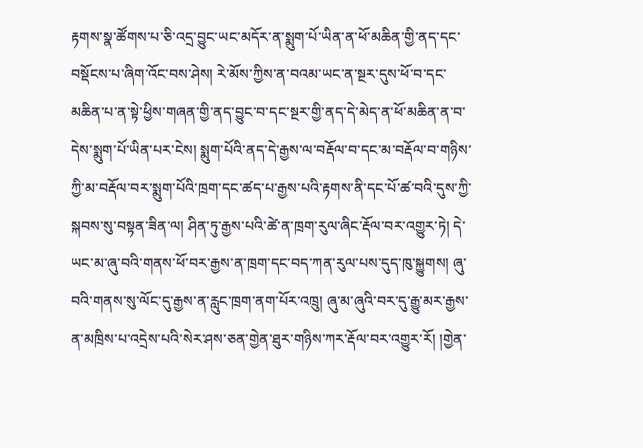རྟགས་སྣ་ཚོགས་པ་ཅི་འདྲ་བྱུང་ཡང་མདོར་ན་སྨུག་པོ་ཡིན་ན་ཕོ་མཆིན་གྱི་ནད་དང་བསྡོངས་པ་ཞིག་འོང་བས་ཤེས། རེ་མོས་ཀྱིས་ན་བའམ་ཡང་ན་སྔར་དུས་ཕོ་བ་དང་མཆིན་པ་ན་སྟེ་ཕྱིས་གཞན་གྱི་ནད་བྱུང་བ་དང་སྔར་གྱི་ནད་དེ་མེད་ན་ཕོ་མཆིན་ན་བ་དེས་སྨུག་པོ་ཡིན་པར་ངེས། སྨུག་པོའི་ནད་དེ་རྒྱས་ལ་བརྡོལ་བ་དང་མ་བརྡོལ་བ་གཉིས་ཀྱི་མ་བརྡོལ་བར་སྨུག་པོའི་ཁྲག་དང་ཚད་པ་རྒྱས་པའི་རྟགས་ནི་དང་པོ་ཚ་བའི་དུས་ཀྱི་སྐབས་སུ་བསྟན་ཟིན་ལ། ཤིན་ཏུ་རྒྱས་པའི་ཚེ་ན་ཁྲག་རུལ་ཞིང་རྡོལ་བར་འགྱུར་ཏེ། དེ་ཡང་མ་ཞུ་བའི་གནས་ཕོ་བར་རྒྱས་ན་ཁྲག་དང་བད་ཀན་རུལ་པས་དུད་ཁུ་སྐྱུགས། ཞུ་བའི་གནས་སུ་ལོང་དུ་རྒྱས་ན་རླུང་ཁྲག་ནག་པོར་འཁྲུ། ཞུ་མ་ཞུའི་བར་དུ་རྒྱུ་མར་རྒྱས་ན་མཁྲིས་པ་འདྲེས་པའི་སེར་ཤས་ཅན་གྱེན་ཐུར་གཉིས་ཀར་རྡོལ་བར་འགྱུར་རོ། །གྱེན་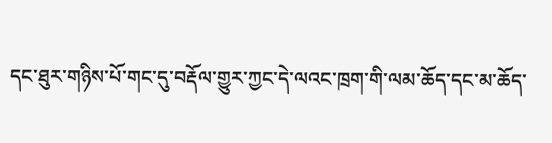དང་ཐུར་གཉིས་པོ་གང་དུ་བརྡོལ་གྱུར་ཀྱང་དེ་ལའང་ཁྲག་གི་ལམ་ཆོད་དང་མ་ཆོད་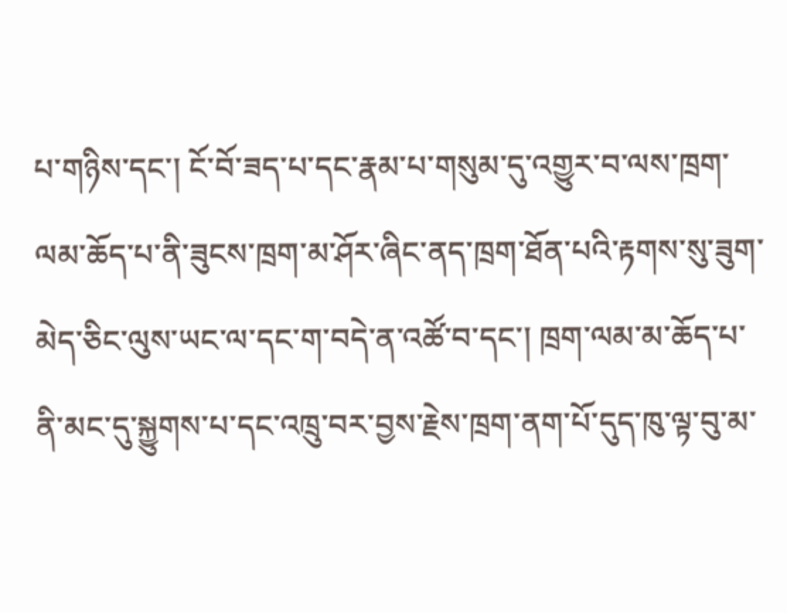པ་གཉིས་དང་། ངོ་བོ་ཟད་པ་དང་རྣམ་པ་གསུམ་དུ་འགྱུར་བ་ལས་ཁྲག་ལམ་ཆོད་པ་ནི་ཟུངས་ཁྲག་མ་ཤོར་ཞིང་ནད་ཁྲག་ཐོན་པའི་རྟགས་སུ་ཟུག་མེད་ཅིང་ལུས་ཡང་ལ་དང་ག་བདེ་ན་འཚོ་བ་དང་། ཁྲག་ལམ་མ་ཆོད་པ་ནི་མང་དུ་སྐྱུགས་པ་དང་འཁྲུ་བར་བྱས་རྗེས་ཁྲག་ནག་པོ་དུད་ཁུ་ལྟ་བུ་མ་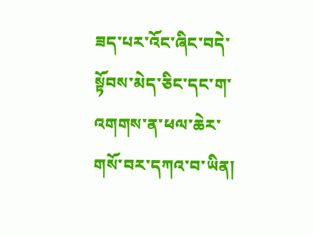ཟད་པར་འོང་ཞིང་བདེ་སྟོབས་མེད་ཅིང་དང་ག་འགགས་ན་ཕལ་ཆེར་གསོ་བར་དཀའ་བ་ཡིན།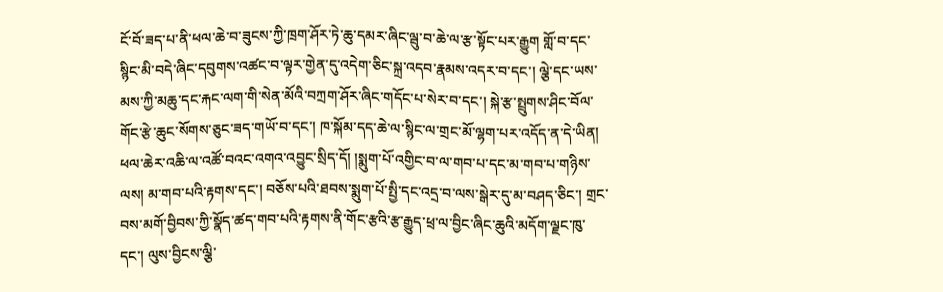ངོ་བོ་ཟད་པ་ནི་ཕལ་ཆེ་བ་ཟུངས་ཀྱི་ཁྲག་ཤོར་ཏེ་ཆུ་དམར་ཞིང་ལྦུ་བ་ཆེ་ལ་རྩ་སྟོང་པར་རྒྱུག གློ་བ་དང་སྙིང་མི་བདེ་ཞིང་དབུགས་འཚང་བ་ལྟར་གྱེན་དུ་འདེག་ཅིང་སྐྲ་འདབ་རྣམས་འདར་བ་དང་། ལྕེ་དང་ཡས་མས་ཀྱི་མཆུ་དང་རྐང་ལག་གི་སེན་མོའི་བཀྲག་ཤོར་ཞིང་གདོང་པ་སེར་བ་དང་། སྐེ་རྩ་སྤྲུགས་ཤིང་བོལ་གོང་རྩེ་ཆུང་སོགས་ཅུང་ཟད་གཡོ་བ་དང་། ཁ་སྐོམ་དད་ཆེ་ལ་སྙིང་ལ་གྲང་མོ་ལྷག་པར་འདོད་ན་དེ་ཡིན། ཕལ་ཆེར་འཆི་ལ་འཚོ་བའང་འགའ་འབྱུང་སྲིད་དོ། །སྨུག་པོ་འགྱིང་བ་ལ་གབ་པ་དང་མ་གབ་པ་གཉིས་ལས། མ་གབ་པའི་རྟགས་དང་། བཅོས་པའི་ཐབས་སྨུག་པོ་སྤྱི་དང་འདྲ་བ་ལས་སྒེར་དུ་མ་བཤད་ཅིང་། གྲང་བས་མགོ་བྱིབས་ཀྱི་སྣོད་ཚད་གབ་པའི་རྟགས་ནི་གོང་རྩའི་རྩ་རྒྱུད་ཕྲ་ལ་བྱིང་ཞིང་ཆུའི་མདོག་ལྗང་ཁུ་དང་། ལུས་བྱིངས་ལྕི་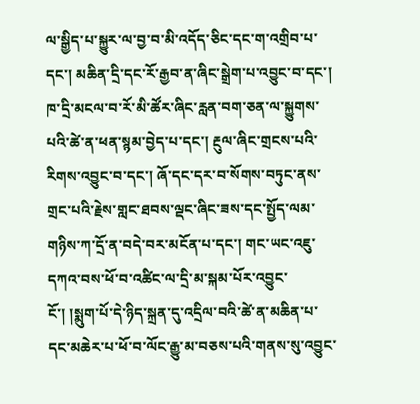ལ་སྒྱིད་པ་སྐྱུར་ལ་བྱ་བ་མི་འདོད་ཅིང་དང་ག་འགྲིབ་པ་དང་། མཆིན་དྲི་དང་རོ་རྒྱབ་ན་ཞིང་སྒྲེག་པ་འབྱུང་བ་དང་། ཁ་དྲི་མངལ་བ་རོ་མི་ཚོར་ཞིང་རླན་བག་ཅན་ལ་སྐྱུགས་པའི་ཚེ་ན་ཕན་སྙམ་བྱེད་པ་དང་། རྔུལ་ཞིང་གྲངས་པའི་རིགས་འབྱུང་བ་དང་། ཞོ་དང་དར་བ་སོགས་བཏུང་ནས་གྲང་པའི་རྗེས་གླང་ཐབས་ལྡང་ཞིང་ཟས་དང་སྤྱོད་ལམ་གཉིས་ཀ་དྲོ་ན་བདེ་བར་མངོན་པ་དང་། གང་ཡང་འཇུ་དཀའ་བས་ཕོ་བ་འཚིང་ལ་དྲི་མ་སྐམ་པོར་འབྱུང་ངོ་། །སྨུག་པོ་དེ་ཉིད་སྐྲན་དུ་འདྲིལ་བའི་ཚེ་ན་མཆིན་པ་དང་མཆེར་པ་ཕོ་བ་ལོང་རྒྱུ་མ་བཅས་པའི་གནས་སུ་འབྱུང་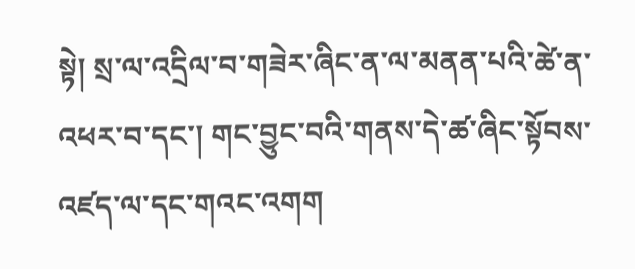སྟེ། སྲ་ལ་འདྲིལ་བ་གཟེར་ཞིང་ན་ལ་མནན་པའི་ཚེ་ན་འཕར་བ་དང་། གང་བྱུང་བའི་གནས་དེ་ཚ་ཞིང་སྟོབས་འཛད་ལ་དང་གའང་འགག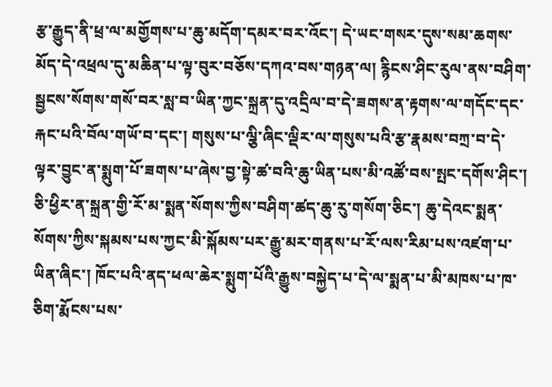རྩ་རྒྱུད་ནི་ཕྲ་ལ་མགྱོགས་པ་ཆུ་མདོག་དམར་བར་འོང་། དེ་ཡང་གསར་དུས་སམ་ཆགས་མོད་དེ་འཕྲལ་དུ་མཆིན་པ་ལྟ་བུར་བཅོས་དཀའ་བས་གཉན་ལ། རྙིངས་ཤིང་རུལ་ནས་བཤིག་སྦྱངས་སོགས་གསོ་བར་སླ་བ་ཡིན་ཀྱང་སྐྲན་དུ་འདྲིལ་བ་དེ་ཟགས་ན་རྟགས་ལ་གདོང་དང་རྐང་པའི་བོལ་གཡོ་བ་དང་། གསུས་པ་ལྕི་ཞིང་ལྡིར་ལ་གསུས་པའི་རྩ་རྣམས་བཀྲ་བ་དེ་ལྟར་བྱུང་ན་སྨུག་པོ་ཟགས་པ་ཞེས་བྱ་སྟེ་ཚ་བའི་ཆུ་ཡིན་པས་མི་འཚོ་བས་སྤང་དགོས་ཤིང་། ཅི་ཕྱིར་ན་སྐྲན་གྱི་རོ་མ་སྨན་སོགས་ཀྱིས་བཤིག་ཚད་ཆུ་རུ་གསོག་ཅིང་། ཆུ་དེའང་སྨན་སོགས་ཀྱིས་སྐམས་པས་ཀྱང་མི་སྐོམས་པར་རྒྱུ་མར་གནས་པ་རོ་ལས་རིམ་པས་འཛག་པ་ཡིན་ཞིང་། ཁོང་པའི་ནད་ཕལ་ཆེར་སྨུག་པོའི་རྒྱུས་བསྐྱེད་པ་དེ་ལ་སྨན་པ་མི་མཁས་པ་ཁ་ཅིག་རྨོངས་པས་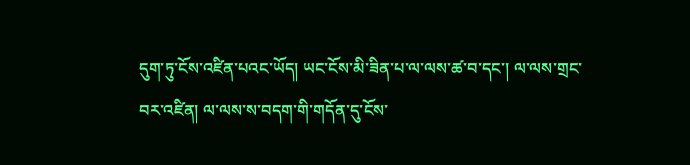དུག་ཏུ་ངོས་འཛིན་པའང་ཡོད། ཡང་ངོས་མི་ཟིན་པ་ལ་ལས་ཚ་བ་དང་། ལ་ལས་གྲང་བར་འཛིན། ལ་ལས་ས་བདག་གི་གདོན་དུ་ངོས་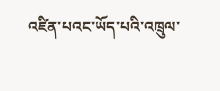འཛིན་པའང་ཡོད་པའི་འཁྲུལ་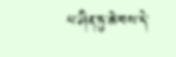པ་ཤིན་ཏུ་ཆེ་བས་དེ་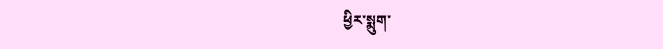ཕྱིར་སྨུག་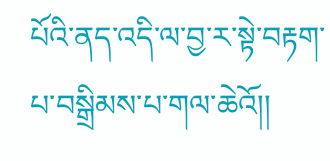པོའི་ནད་འདི་ལ་བྱ་ར་སྟེ་བརྟག་པ་བསྒྲིམས་པ་གལ་ཆེའོ།།